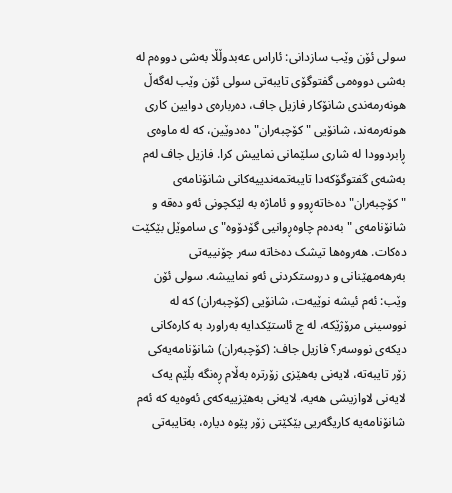سولی ئۆن وێب سازدانی: ئاراس عەبدوڵڵا بەشی دووەم لە بەشی دووەمی گفتوگۆی تایبەتی سولی ئۆن وێب لەگەڵ هونەرمەندی شانۆکار فازیل جاف، دەربارەی دوایین کاری هونەرمەند، شانۆیی "کۆچبەران" دەدوێین، کە لە ماوەی ڕابردوودا لە شاری سلێمانی نماییش کرا. فازیل جاف لەم بەشەی گفتوگۆکەدا تایبەتمەندییەکانی شانۆنامەی "کۆچبەران" دەخاتەڕوو و ئاماژە بە لێکچونی ئەو دەقە و شانۆنامەی "بەدەم چاوەڕوانیی گۆدۆوە"ی ساموێل بێکێت دەکات. هەروەها تیشک دەخاتە سەر چۆنییەتی بەرهەمهێنانی و دروستکردنی ئەو نماییشە. سولی ئۆن وێب: ئەم ئیشە نوێیەت، شانۆیی (کۆچبەران) کە لە نووسینی مرۆژێکە، لە چ ئاستێکدایە بەراورد بە کارەکانی دیکەی نووسەر؟ فازیل جاف: (کۆچبەران) شانۆنامەیەکی زۆر تایبەتە، لایەنی بەهێزی زۆرترە بەڵام ڕەنگە بڵێم یەک لایەنی لاوازیشی هەیە، لایەنی بەهێزییەکەی ئەوەیە کە ئەم شانۆنامەیە کاریگەریی بێکێتی زۆر پێوە دیارە، بەتایبەتی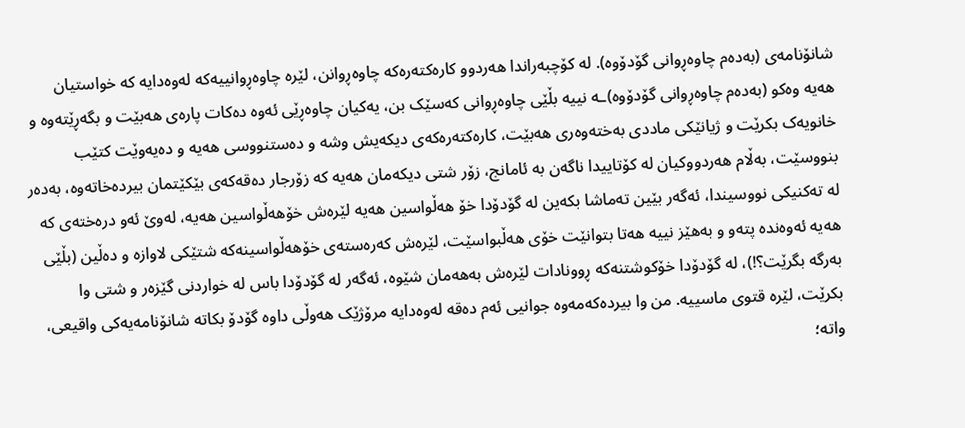شانۆنامەی (بەدەم چاوەڕوانی گۆدۆوە). لە کۆچبەراندا هەردوو کارەکتەرەکە چاوەڕوانن، لێرە چاوەڕوانییەکە لەوەدایە کە خواستیان هەیە وەکو (بەدەم چاوەڕوانی گۆدۆوە)ـە نییە بڵێی چاوەڕوانی کەسێک بن، یەکیان چاوەڕێی ئەوە دەکات پارەی هەبێت و بگەڕێتەوە و خانویەک بکرێت و ژیانێکی ماددی بەختەوەری هەبێت، کارەکتەرەکەی دیکەیش وشە و دەستنووسی هەیە و دەیەوێت کتێب بنووسێت، بەڵام هەردووکیان لە کۆتاییدا ناگەن بە ئامانج، زۆر شتی دیکەمان هەیە کە زۆرجار دەقەکەی بێکێتمان بیردەخاتەوە، بەدەر لە تەکنیکی نووسیندا، ئەگەر بێین تەماشا بکەین لە گۆدۆدا خۆ هەڵواسین هەیە لێرەش خۆهەڵواسین هەیە، لەوێ ئەو درەختەی کە هەیە ئەوەندە پتەو و بەهێز نییە هەتا بتوانێت خۆی هەڵبواسێت، لێرەش کەرەستەی خۆهەڵواسینەکە شتێکی لاوازە و دەڵین (بڵێی بەرگە بگرێت؟!)، لە گۆدۆدا خۆکوشتنەکە ڕوونادات لێرەش بەهەمان شێوە، ئەگەر لە گۆدۆدا باس لە خواردنی گێزەر و شتی وا بکرێت، لێرە قتوی ماسییە. من وا بیردەکەمەوە جوانیی ئەم دەقە لەوەدایە مرۆژێک هەوڵی داوە گۆدۆ بکاتە شانۆنامەیەکی واقیعی، واتە؛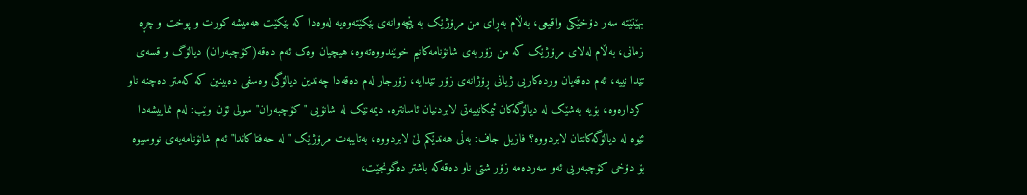بهێنێتە سەر دۆخێکی واقیعی، بەڵام بەڕای من مرۆژێک بە پێچەوانەی بێكێتەوەیە لەوەدا کە بێکێت هەمیشە کورت و پوخت و چڕە زمانی، بەڵام لەلای مرۆژێک کە من زۆربەی شانۆنامەكانیم خوێندووەتەوە، هیچیان وەک ئەم دەقە(کۆچبەران) دیالۆگ و قسەی تێدا نییە، ئەم دەقەیان وردەکاریی ژیانی ڕۆژانەی زۆر تێدایە، زۆرجار لەم دەقەدا چەندین دیالۆگی وەسفی دەبینین کە کەمتر دەچنە ناو کردارەوە، بۆیە بەشێک لە دیالۆگەکان ئیمکانییەتی لابردنیان ئاسانترە. دیمەنێک لە شانۆیی "کۆچبەران" سولی ئۆن وێب: لەم نماییشەدا ئێوە لە دیالۆگەکانتان لابردووە؟ فازیل جاف: بەڵی هەندێکم لێ لابردووە، بەتایبەت مرۆژێک "لە حەفتاکاندا" ئەم شانۆنامەیەی نووسیوە بۆ دۆخی کۆچبەریی ئەو سەردەمە زۆر شتی ناو دەقەکە باشتر دەگونجێت،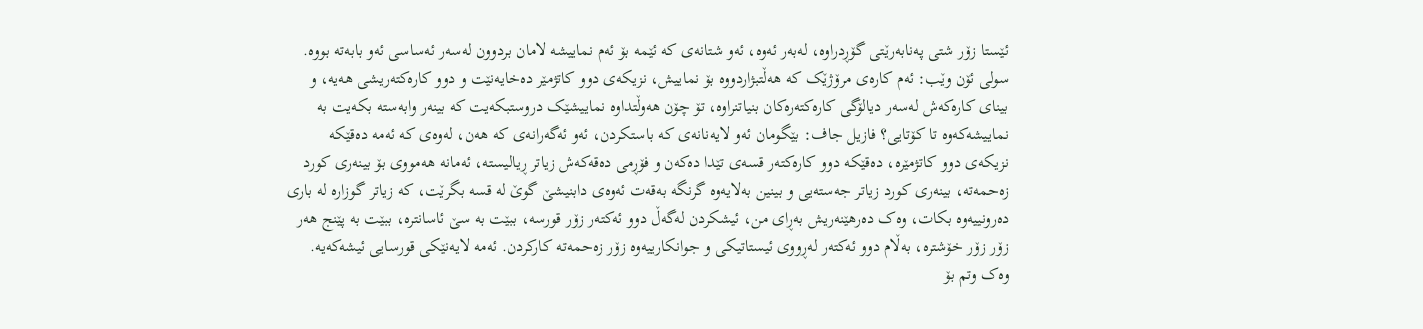ئێستا زۆر شتی پەنابەرێتی گۆڕدراوە، لەبەر ئەوە، ئەو شتانەی کە ئێمە بۆ ئەم نماییشە لامان بردوون لەسەر ئەساسی ئەو بابەتە بووە. سولی ئۆن وێب: ئەم کارەی مرۆژێک کە هەڵتبژاردووە بۆ نماییش، نزیکەی دوو کاتژمێر دەخایەنێت و دوو کارەکتەریشی هەیە، و بینای کارەکەش لەسەر دیالۆگی کارەکتەرەکان بنیاتنراوە، تۆ چۆن هەوڵتداوە نماییشێک دروستبکەیت کە بینەر وابەستە بکەیت بە نماییشەکەوە تا کۆتایی؟ فازیل جاف: بێگومان ئەو لایەنانەی کە باستکردن، ئەو ئەگەرانەی کە هەن، لەوەی کە ئەمە دەقێکە نزیکەی دوو کاتژمێرە، دەقێکە دوو کارەکتەر قسەی تێدا دەکەن و فۆڕمی دەقەکەش زیاتر ڕیالیستە، ئەمانە هەمووی بۆ بینەری کورد زەحمەتە، بینەری کورد زیاتر جەستەیی و بینین بەلایەوە گرنگە بەقەت ئەوەی دابنیشێ گوێ لە قسە بگرێت، کە زیاتر گوزارە لە باری دەرونییەوە بکات، وەک دەرهێنەریش بەڕای من، ئیشکردن لەگەڵ دوو ئەکتەر زۆر قورسە، ببێت بە سێ ئاسانترە، ببێت بە پێنج هەر زۆر زۆر خۆشترە، بەڵام دوو ئەکتەر لەڕووی ئیستاتیکی و جوانکارییەوە زۆر زەحمەتە کارکردن. ئەمە لایەنێکی قورسایی ئیشەکەیە. وەک وتم بۆ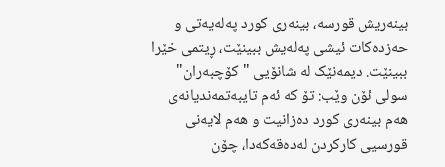بینەریش قورسە، بینەری کورد پەلەیەتی و حەزدەکات ئیشی پەلەیش ببینێت، ڕیتمی خێرا ببینێت. دیمەنێک لە شانۆیی "کۆچبەران" سولی ئۆن وێب: تۆ کە ئەم تایبەتمەندیانەی هەم بینەری کورد دەزانیت و هەم لایەنی قورسیی کارکردن لەدەقەکەدا، چۆن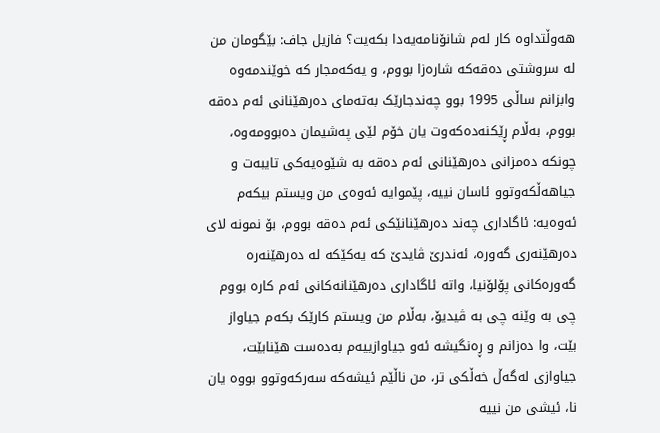هەوڵتداوە کار لەم شانۆنامەیەدا بکەیت؟ فازیل جاف: بێگومان من لە سروشتی دەقەکە شارەزا بووم، و یەکەمجار کە خوێندمەوە وابزانم ساڵی 1995 بوو چەندجارێک بەتەمای دەرهێنانی ئەم دەقە بووم، بەڵام ڕێکنەدەکەوت یان خۆم لێی پەشیمان دەبوومەوە، چونکە دەمزانی دەرهێنانی ئەم دەقە بە شێوەیەکی تایبەت و جیاهەڵکەوتوو ئاسان نییە، پێموایە ئەوەی من ویستم بیکەم ئەوەیە: ئاگاداری چەند دەرهێنانێکی ئەم دەقە بووم، بۆ نمونە لای دەرهێنەری گەورە، ئەندرێ ڤایدێ کە یەکێکە لە دەرهێنەرە گەورەکانی پۆلۆنیا، واتە ئاگاداری دەرهێنانەکانی ئەم کارە بووم چی بە وێنە چی بە ڤیدیۆ، بەڵام من ویستم کارێک بکەم جیاواز بێت، وا دەزانم و ڕەنگیشە ئەو جیاوازییەم بەدەست هێنابێت، جیاوازی لەگەڵ خەڵکی تر، من ناڵێم ئیشەکە سەرکەوتوو بووە یان نا، ئیشی من نییە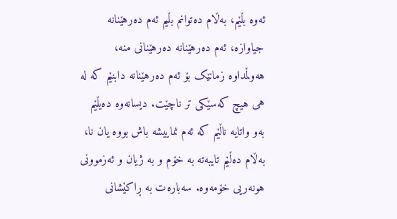ئەوە بڵێم، بەڵام دەتوانم بڵیم ئەم دەرهێنانە جیاوازە، ئەم دەرهێنانە دەرهێنانی منە، هەوڵمداوە زمانێک بۆ ئەم دەرهێنانە دابنێم کە لە هی هیچ کەسێکی تر ناچێت. دیسانەوە دەیڵێم بەو واتایە ناڵێم کە ئەم نماییشە باش بووە یان نا، بەڵام دەڵێم تایبەتە بە خۆم و بە ژیان و ئەزموونی هونەریی خۆمەوە. سەبارەت بە ڕاکێشانی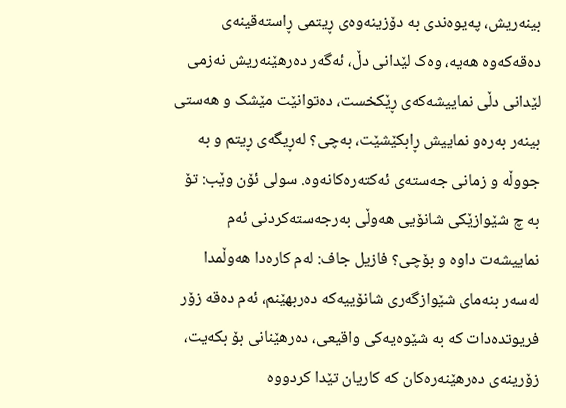بینەریش، پەیوەندی بە دۆزینەوەی ڕیتمی ڕاستەقینەی دەقەکەوە هەیە، وەک لێدانی دڵ، ئەگەر دەرهێنەریش نەزمی لێدانی دڵی نماییشەکەی ڕێکخست، دەتوانێت مێشک و هەستی بینەر بەرەو نماییش ڕابکێشێت، بەچی؟ لەڕیگەی ڕیتم و بە جووڵە و زمانی جەستەی ئەکتەرەکانەوە. سولی ئۆن وێب: تۆ بە چ شێوازێکی شانۆیی هەوڵی بەرجەستەکردنی ئەم نماییشەت داوە و بۆچی؟ فازیل جاف: لەم کارەدا هەوڵمدا لەسەر بنەمای شێوازگەری شانۆییەکە دەربهێنم، ئەم دەقە زۆر فریوتدەدات کە بە شێوەیەکی واقیعی، دەرهێنانی بۆ بکەیت، زۆرینەی دەرهێنەرەکان کە کاریان تێدا کردووە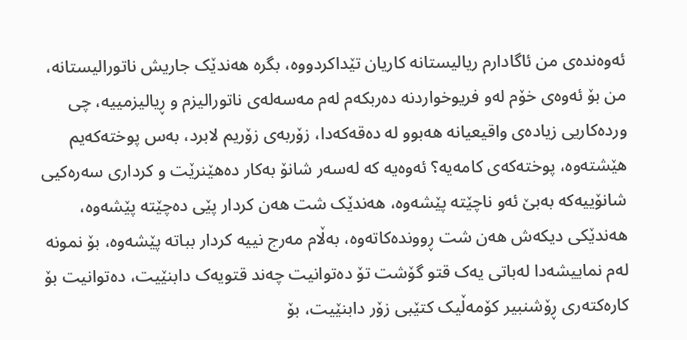ئەوەندەی من ئاگادارم ریالیستانە کاریان تێداکردووە، بگرە هەندێک جاریش ناتورالیستانە، من بۆ ئەوەی خۆم لەو فریوخواردنە دەربکەم لەم مەسەلەی ناتورالیزم و ڕیالیزمییە، چی وردەکاریی زیادەی واقیعیانە هەبوو لە دەقەکەدا، زۆربەی زۆریم لابرد، بەس پوختەکەیم هێشتەوە، پوختەکەی کامەیە؟ ئەوەیە کە لەسەر شانۆ بەکار دەهێنرێت و کرداری سەرەکیی شانۆییەکە بەبێ ئەو ناچێتە پێشەوە، هەندێک شت هەن کردار پێی دەچێتە پێشەوە، هەندێکی دیکەش هەن شت ڕووندەکاتەوە، بەڵام مەرج نییە کردار بباتە پێشەوە، بۆ نمونە لەم نماییشەدا لەباتی یەک قتو گۆشت تۆ دەتوانیت چەند قتویەک دابنێیت، دەتوانیت بۆ کارەکتەری ڕۆشنبیر کۆمەڵیک کتێبی زۆر دابنێیت، بۆ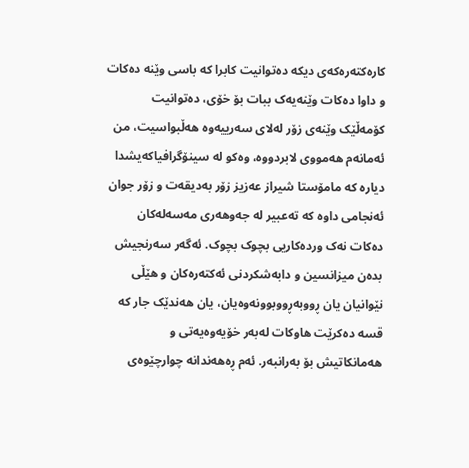کارەکتەرەکەی دیکە دەتوانیت کابرا کە باسی وێنە دەکات و داوا دەکات وێنەیەک ببات بۆ خۆی، دەتوانیت کۆمەڵێک وێنەی زۆر لەلای سەرییەوە هەڵبواسیت، من ئەمانەم هەمووی لابردووە، وەکو لە سینۆگرافیاکەیشدا دیارە کە مامۆستا شیراز عەزیز زۆر بەدیقەت و زۆر جوان ئەنجامی داوە کە تەعبیر لە جەوهەری مەسەلەکان دەکات نەک وردەکاریی بچوک بچوک. ئەگەر سەرنجیش بدەن میزانسین و دابەشکردنی ئەکتەرەکان و هێڵی نێوانیان یان ڕووبەڕووبوونەوەیان، یان هەندێک جار کە قسە دەکرێت هاوکات لەبەر خۆیەوەیەتی و هەمانکاتیش بۆ بەرانبەر. ئەم ڕەهەندانە چوارچێوەی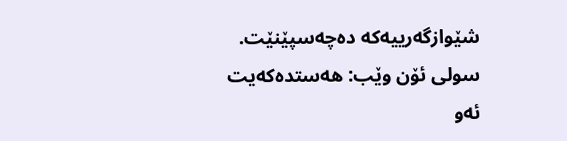شێوازگەرییەکە دەچەسپێنێت. سولی ئۆن وێب: هەستدەکەیت ئەو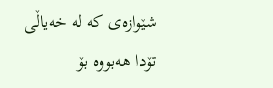شێوازەی کە لە خەیاڵی تۆدا هەبووە بۆ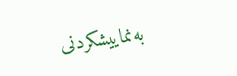بەنماییشکردنی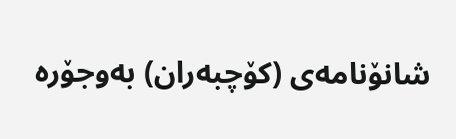شانۆنامەی (کۆچبەران) بەوجۆرە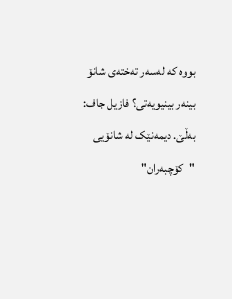بووە کە لەسەر تەختەی شانۆ بینەر بینیویەتی؟ فازیل جاف: بەڵێ. دیمەنێک لە شانۆیی "کۆچبەران"